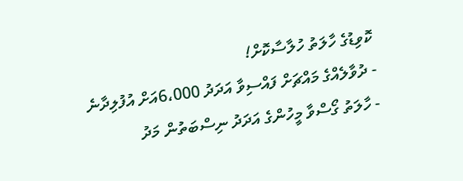ކޮވިޑުގެ ހާލަތު ހުލާސާކޮށް!
- ދުވާލެއްގެ މައްޗަށް ފައްސިވާ އަދަދު 6،000އަށް އުފުލިދާނެ
- ހާލަތު ގޯސްވާ މީހުންގެ އަދަދު ނިސްބަތުން މަދު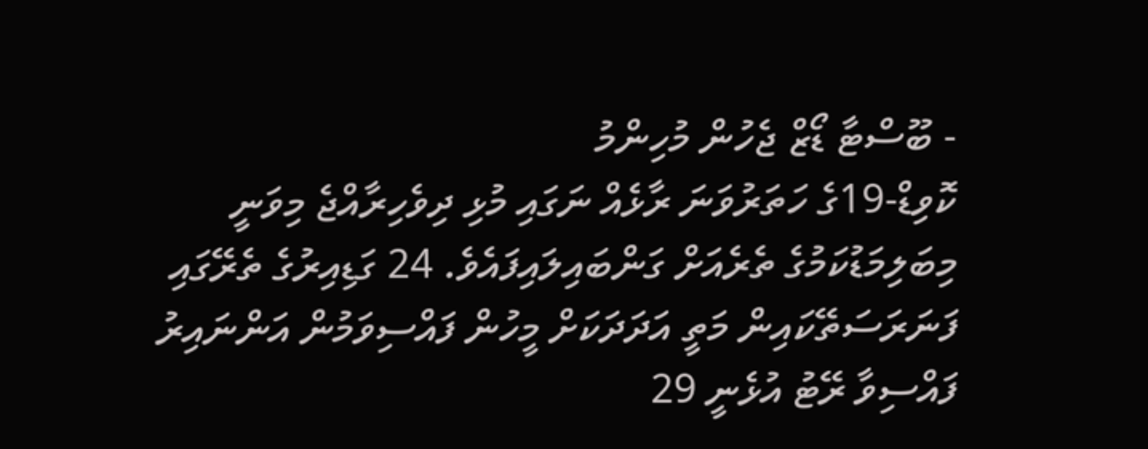- ބޫސްޓާ ޑޯޒް ޖެހުން މުހިންމު
ކޮވިޑް-19ގެ ހަތަރުވަނަ ރާޅެއް ނަގައި މުޅި ދިވެހިރާއްޖެ މިވަނީ މިބަލިމަޑުކަމުގެ ތެރެއަށް ގަންބައިލައިފައެވެ. 24 ގަޑިއިރުގެ ތެރޭގައި ފަނަރަސަތޭކައިން މަތީ އަދަދަކަށް މީހުން ފައްސިވަމުން އަންނައިރު ފައްސިވާ ރޭޓު އުޅެނީ 29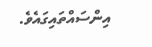އިންސައްތައިގައެވެ.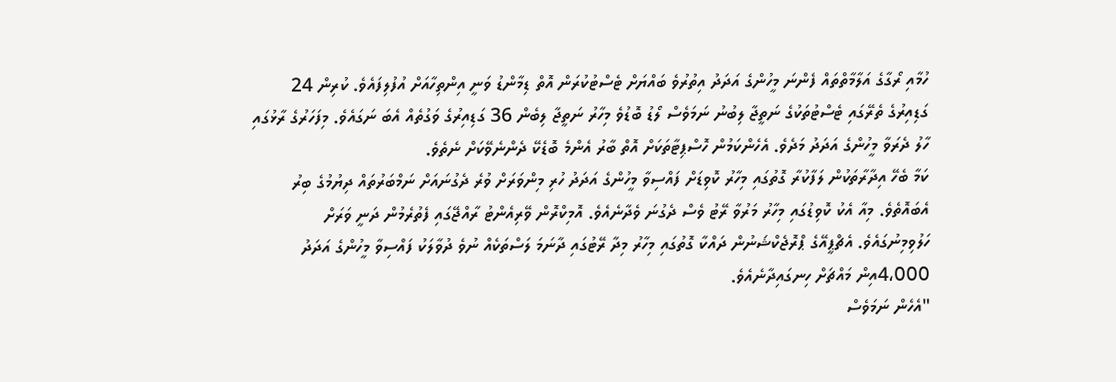ހުމާއި ރޯގާގެ އަލާމާތްތައް ފެންނަ މީހުންގެ އަދަދު އިތުރުވެ ބައްޔަށް ޓެސްޓުކުރަން އޮތް ޑިމާންޑު ވަނީ އިންތިހާއަށް އުފުލިފައެވެ. ކުރިން 24 ގަޑިއިރުގެ ތެރޭގައި ޓެސްޓުތަކުގެ ނަތީޖާ ލިބުނު ނަމަވެސް ލޯޑު ބޮޑުވެ މިހާރު ނަތީޖާ ލިބެން 36 ގަޑިއިރުގެ ވަގުތެއް އެބަ ނަގައެވެ. މިފަހަރުގެ ރާޅުގައި ހާލު ދެރަވާ މީހުންގެ އަދަދު މަދެވެ. އެހެންކަމުން ހޮސްޕިޓާތަކަށް އޮތް ބާރު އެންމެ ބޮޑެކޭ ދެންނެވޭކަށް ނެތެވެ.
ކަމާ ބެހޭ އިދާރާތަކުން ލަފާކުރާ ގޮތުގައި މިހާރު ކޮވިޑަށް ފައްސިވާ މީހުންގެ އަދަދު ހުރި މިންވަރަށް ވުރެ ދެގުނައަށް ނަމްބަރުތައް ދިޔުމުގެ ބިރު އެބައޮތެވެ. މިއާ އެކު ކޮވިޑުގައި މިހާރު މަރުވާ ރޭޓު ވެސް ދެގުނަ ވެދާނެއެވެ. އޮމިކްރޮން ވޭރިއެންޓު ރާއްޖޭގައި ފެތުރެމުން ދަނީ ވަރަށް ހަލުވިމިނުގައެވެ. އެޗްޕީއޭގެ ޕްރޮޖެކްޝަނުން ދައްކާ ގޮތުގައި މިހާރު މިދާ ރޭޓުގައި ދާނަމަ ލަސްތަކެއް ނުވެ ދުވާލަކު ފައްސިވާ މީހުންގެ އަދަދު 4،000އިން މައްޗަށް ހިނގައިދާނެއެވެ.
"އެހެން ނަމަވެސް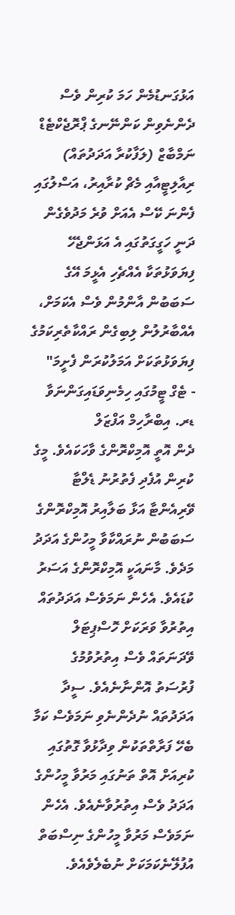އަޅުގަނޑުމެން ހަމަ ކުރިން ވެސް ދެންނެވިން ކަންނޭނގެ ޕްރޮޖެކްޓެޑް ނަމްބާޒް (ލަފާކުރާ އަދަދުތައް) ރިއާލިޓީއާއި މެޗް ކުރާއިރު، އަސްލުގައި ފެންނަ ކޭސް އެއަށް ވުރެ މަދުވެގެން ދަނީ ހަގީގަތުގައި އެ އަޅަންޖެހޭ ފިޔަވަޅުތަކާ އެއްޗެހި އެޅީމަ އޭގެ ސަބަބުން އާންމުން ވެސް އެކަމަށް، އެއްބާރުލުން ލިބިގެން ރައްކާތެރިކަމުގެ ފިޔަވަޅުތަކަށް އަމަލުކުރަން ފެށީމަ"
- ޓެގް ޓީމުގައި ހިމެނިވަޑައިގަންނަވާ ޑރ. އިބްރާހިމް އަފްޒަލް
ދެން އޮތީ އޮމިކްރޮންގެ ވާހަކައެވެ. މީގެ ކުރިން އުފެދި ފެތުރުނު ޑެލްޓާ ވޭރިއެންޓާ އަޅާ ބަލާއިރު އޮމިކްރޮންގެ ސަބަބުން ނުރައްކާވާ މީހުންގެ އަދަދު މަދެވެ. މާނައަކީ އޮމިކްރޮންގެ އަސަރު ކުޑައެވެ. އެހެން ނަމަވެސް އަދަދުތައް އިތުރުވާ ވަރަކަށް ހޮސްޕިޓަލް ވޭދަނަތައް ވެސް އިތުރުވުމުގެ ފުރުސަތު އޮންނާނެއެވެ. ސީދާ އަދަދުތައް ނުދެންނެވި ނަމަވެސް ކަމާ ބެހޭ ފަރާތްތަކުން ވިދާޅުވާ ގޮތުގައި ކުރިއަށް އޮތް ތަނުގައި މަރުވާ މީހުންގެ އަދަދު ވެސް އިތުރުވާނެއެވެ. އެހެން ނަމަވެސް މަރުވާ މީހުންގެ ނިސްބަތް އުފުލޭނެކަމަކަށް ނުބެލެވެއެވެ.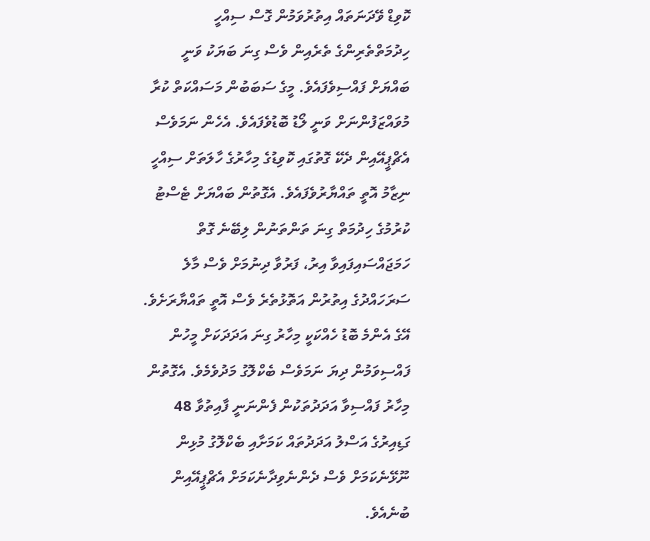ކޮވިޑް ވޭދަނަތައް އިތުރުވަމުން ގޮސް ސިއްހީ ހިދުމަތްތެރިންގެ ތެރެއިން ވެސް ގިނަ ބަޔަކު ވަނީ ބައްޔަށް ފައްސިވެފައެވެ. މީގެ ސަބަބުން މަސައްކަތް ކުރާ މުވައްޒަފުންނަށް ވަނީ ލޯޑު ބޮޑުވެފައެވެ. އެހެން ނަމަވެސް އެޗްޕީއޭއިން ދެކޭ ގޮތުގައި ކޮވިޑުގެ މިހާރުގެ ހާލަތަށް ސިއްހީ ނިޒާމު އޮތީ ތައްޔާރުވެފައެވެ. އެގޮތުން ބައްޔަށް ޓެސްޓު ކުރުމުގެ ހިދުމަތް ގިނަ ތަންތަނުން ލިބޭނެ ގޮތް ހަމަޖައްސައިފައިވާ އިރު، ފަރުވާ ދިނުމަށް ވެސް މާލެ ސަރަހައްދުގެ އިތުރުން އަތޮޅުތެރެ ވެސް އޮތީ ތައްޔާރަށެވެ. އޭގެ އެންމެ ބޮޑު ހެއްކަކީ މިހާރު ގިނަ އަދަދަކަށް މީހުން ފައްސިވަމުން ދިޔަ ނަމަވެސް ބެކްލޮގު މަދުވެމެވެ. އެގޮތުން މިހާރު ފައްސިވާ އަދަދުތަކުން ފެންނަނީ ފާއިތުވާ 48 ގަޑިއިރުގެ އަސްލު އަދަދުތައް ކަމަށާއި ބެކްލޮގު މުޅިން ނޫޅޭނެކަމަށް ވެސް ދެންނެވިދާނެކަމަށް އެޗްޕީއޭއިން ބުނެއެވެ.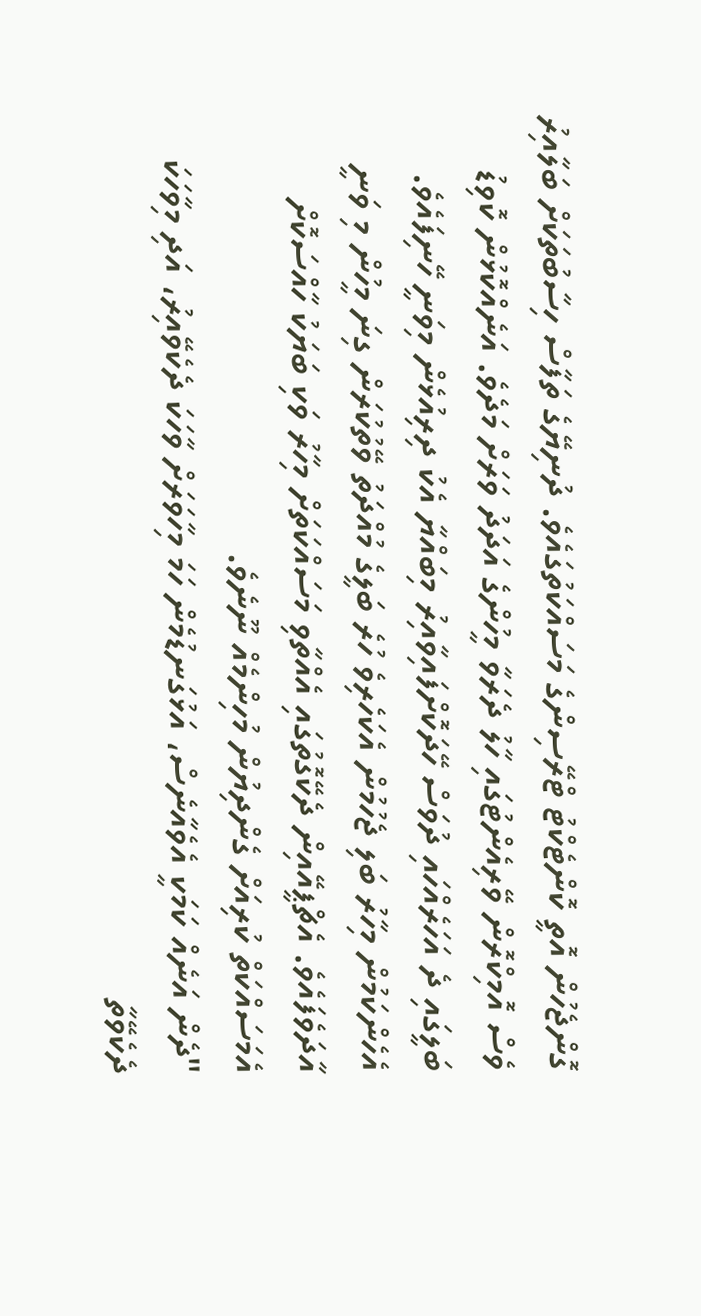ގޮންޖެހުން އޮތީ ކޮންޓެކްޓު ޓްރޭސިންގެ މަސައްކަތުގައެވެ. ދުނިޔޭގެ ތަފާސް ހިސާބުތަކަށް ބަލާއިރު ވެސް އޮމިކްރޮން ވޭރިއެންޓުގައި ހާލު ދެރަވާ މީހުންގެ އަދަދު ވަރަށް މަދެވެ. އަނެއްކޮޅުން ކޮވިޑު ބަލީގައި ދެ އަހަރެއްހައި ދުވަސް ހޭދަކޮށްފައިވާއިރު މިބައްޔާ އެކު ދިރިއުޅެން މިވަނީ ހޭނިފައެވެ. އެހެންކަމުން މިހާރު ބަލި ޖެހުމުން އެކަހެރިވެ ހުރެ ބަލީގެ މުއްދަތު ވޭތުކުރަން ގިނަ މީހުން މި ވަނީ އާދަވެފައެވެ. އެޗްޕީއޭއިން ދެކޭގޮތުގައި އެއްތާވި މަސައްކަތަށް މިހާރު ވަކި ބަޔަކު ހާއްސަކޮށް އެމަސައްކަތް ކުރިއަށް ގެންދިޔުން މުހިންމެއް ނޫނެވެ.
"ދެން އަނެއް ކަމަކީ އެވެއާނެސް، އަޅުގަނޑުމެން ހަމަ މިހާވަރަށް ވާހަކަ ދެކެވޭއިރު، އަދި މިވާހަކަ ދެކެވޭތާ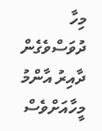މިހާ ދުވަސްވެގެން ދާއިރު އާންމު މީހާއަށްވެސް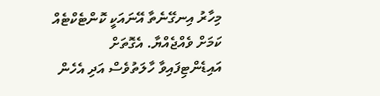މިހާރު އިނގޭނެތާ އޭނައަކީ ކޮންޓެކްޓެއް ކަމަށް ވެއްޖެއްޔާ. އެގޮތަށް އައިޑެންޓިފައިވާ ހާލަތުވެސް އަދި އެހެން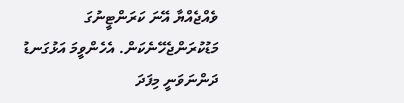ވެއްޖެއްޔާ އޭނަ ކަރަންޓީނުގަ މަޑުކުރަންޖެހޭނެކަން. އެހެންވީމަ އަޅުގަނޑު ދަންނަވަނީ މިފަދަ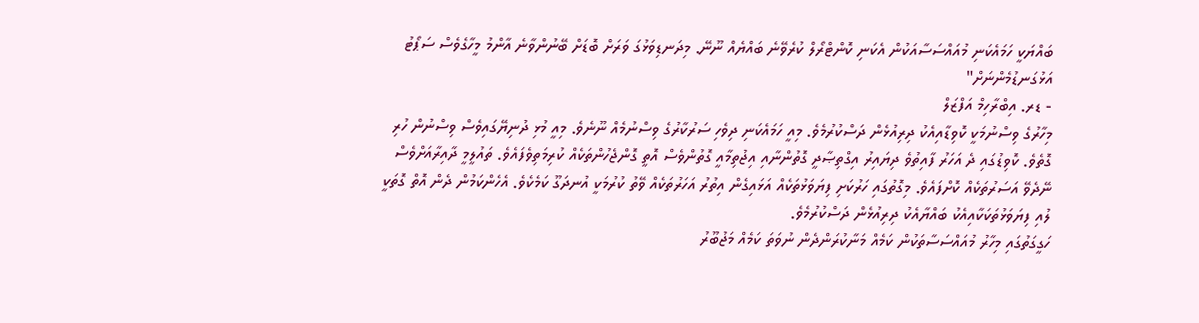ބައްޔަކީ ހަމައެކަނި މުއައްސަސާއަކުން އެކަނި ކޮންޓްރޯލް ކުރެވޭނެ ބައްޔެއް ނޫނޭ. މިދަނޑިވަޅުގަ ވަރަށް ބޮޑަށް ބޭނުންވާނެ އާންމު މީހާގެވެސް ސަޕޯޓު އަޅުގަނޑުމެންނަށް"
- ޑރ. އިބްރާހިމް އަފްޒަލް
މިހާރުގެ ވިސްނުމަކީ ކޮވިޑާއިއެކު ދިރިއުޅެން ދަސްކުރުމެވެ. މިއީ ހަމައެކަނި ދިވެހި ސަރުކާރުގެ ވިސްނުމެއް ނޫނެވެ. މިއީ މުޅި ދުނިޔޭގައިވެސް ވިސްނުން ހުރި ގޮތެވެ. ކޮވިޑުގައި ދެ އަހަރު ފާއިތުވެ ދިޔައިރު އިގްތިޞާދީ ގޮތުންނާއި އިޖުތިމާއީ ގޮތުންވެސް އޮތީ ގޮންޖެހުންތަކެއް ކުރިމަތިވެފައެވެ. ތައުލީމީ ދާއިރާއަށްވެސް ނޭދެވޭ އަސަރުތަކެއް ކޮށްފައެވެ. މިގޮތުގައި ހަރުކަށި ފިޔަވަޅުތަކެއް އަޅައިގެން އިތުރު އަހަރުތަކެއް ވޭތު ކުރުމަކީ އުނދަގޫ ކަމެކެވެ. އެހެންކަމުން ދެން އޮތް ގޮތަކީ ލުއި ފިޔަވަޅުތަކަކާއިއެކު ބައްޔާއެކު ދިރިއުޅެން ދަސްކުރުމެވެ.
ހަގީގަތުގައި މިހާރު މުއައްސަސާތަކުން ކަމެއް މަނާކުރަންދެން ނުވަތަ ކަމެއް މަޖުބޫރު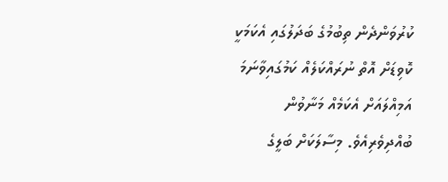ކުރުވަންދެން ތިބުމުގެ ބަދަލުގައި އެކަމަކީ ކޮވިޑަށް އޮތް ނުރައްކަލެއް ކަމުގައިވާނަމަ އަމިއްލައަށް އެކަމެއް މަނާވުން ބުއްދިވެރިއެވެ. މިސާލަކަށް ބަލީގެ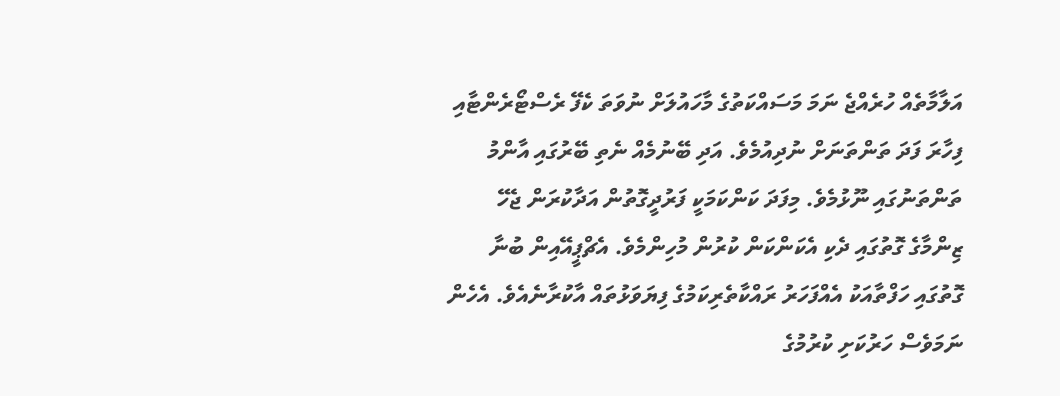އަލާމާތެއް ހުރެއްޖެ ނަމަ މަސައްކަތުގެ މާހައުލަށް ނުވަތަ ކެފޭ ރެސްޓޯރެންޓާއި ފިހާރަ ފަދަ ތަންތަނަށް ނުދިއުމެވެ. އަދި ބޭނުމެއް ނެތި ބޭރުގައި އާންމު ތަންތަނުގައި ނޫޅުމެވެ. މިފަދަ ކަންކަމަކީ ފަރުދީގޮތުން އަދާކުރަން ޖެހޭ ޒިންމާގެ ގޮތުގައި ދެކި އެކަންކަން ކުރުން މުހިންމެވެ. އެޗްޕީއޭއިން ބުނާ ގޮތުގައި ހަފްތާއަކު އެއްފަހަރު ރައްކާތެރިކަމުގެ ފިޔަވަޅުތައް އާކުރާނެއެވެ. އެހެން ނަމަވެސް ހަރުކަށި ކުރުމުގެ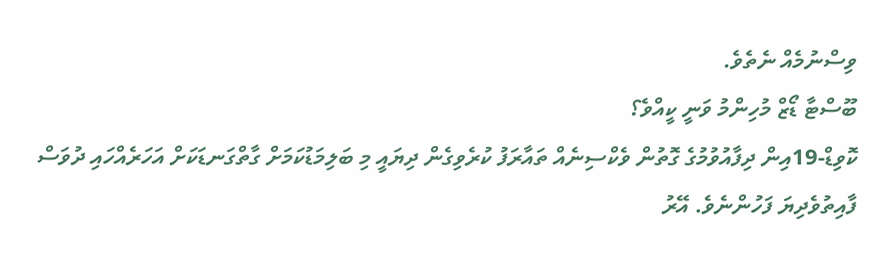ވިސްނުމެއް ނެތެވެ.
ބޫސްޓާ ޑޯޒް މުހިންމު ވަނީ ކީއްވެ؟
ކޮވިޑް-19އިން ދިފާއުވުމުގެ ގޮތުން ވެކްސިނެއް ތައާރަފު ކުރެވިގެން ދިޔައީ މި ބަލިމަޑުކަމަށް ގާތްގަނޑަކަށް އަހަރެއްހައި ދުވަސް ފާއިތުވެދިޔަ ފަހުންނެވެ. އޭރު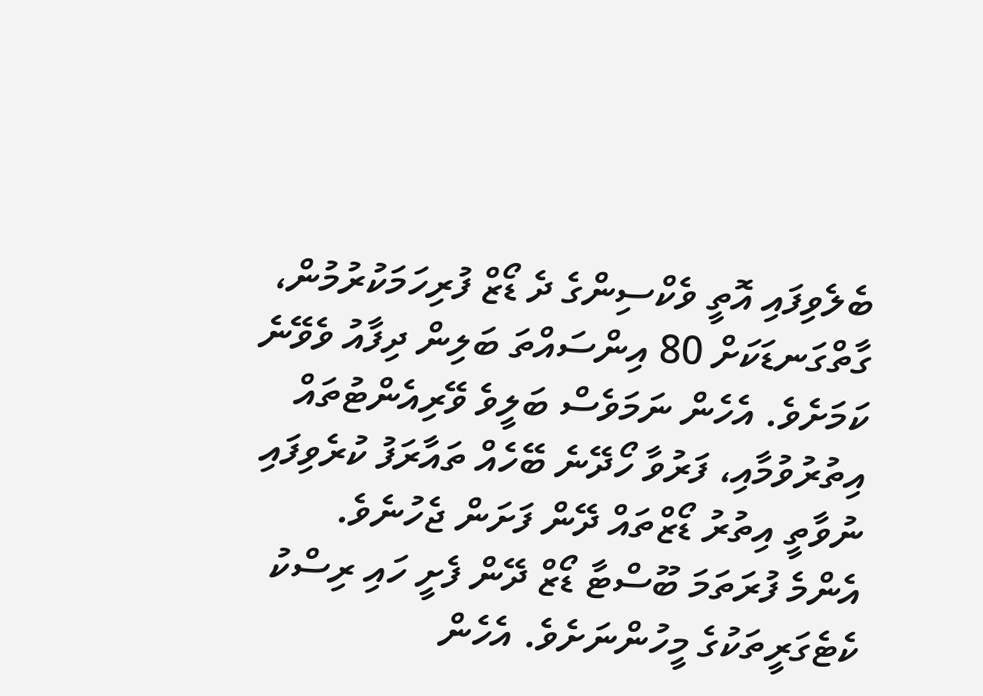ބެލެވިފައި އޮތީ ވެކްސިންގެ ދެ ޑޯޒް ފުރިހަމަކުރުމުން، ގާތްގަނޑަކަށް 80 އިންސައްތަ ބަލިން ދިފާއު ވެވޭނެ ކަމަށެވެ. އެހެން ނަމަވެސް ބަލީވެ ވޭރިއެންޓުތައް އިތުރުވުމާއި، ފަރުވާ ހޯދޭނެ ބޭހެއް ތައާރަފު ކުރެވިފައި ނުވާތީ އިތުރު ޑޯޒްތައް ދޭން ފަށަން ޖެހުނެވެ.
އެންމެ ފުރަތަމަ ބޫސްޓާ ޑޯޒް ދޭން ފެށީ ހައި ރިސްކު ކެޓެގަރީތަކުގެ މީހުންނަށެވެ. އެހެން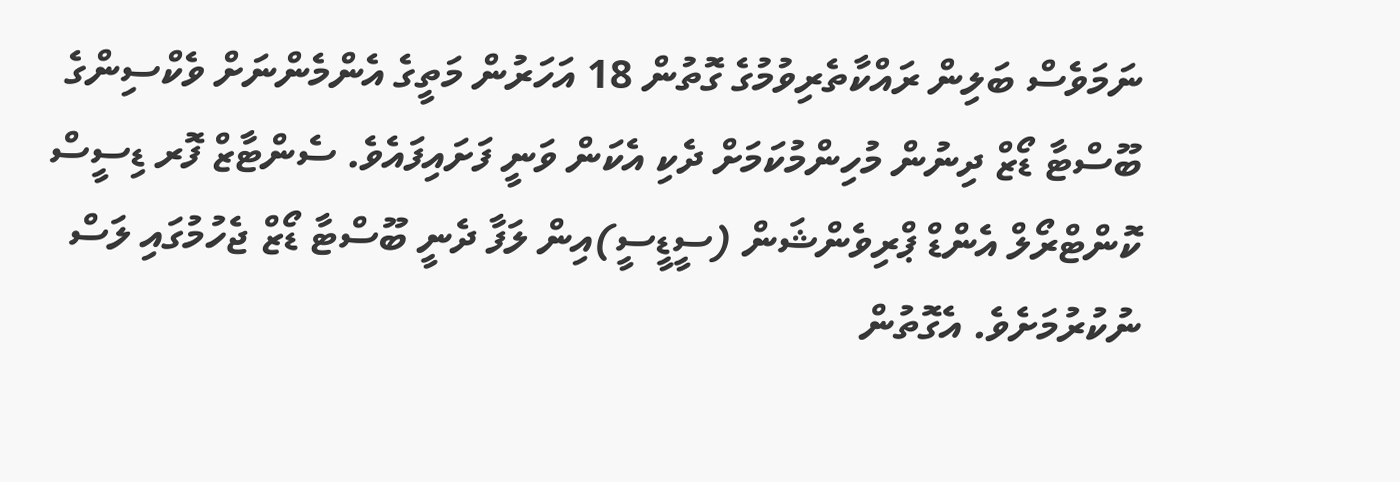ނަމަވެސް ބަލިން ރައްކާތެރިވުމުގެ ގޮތުން 18 އަހަރުން މަތީގެ އެންމެންނަށް ވެކްސިންގެ ބޫސްޓާ ޑޯޒް ދިނުން މުހިންމުކަމަށް ދެކި އެކަން ވަނީ ފަށައިފައެވެ. ސެންޓާޒް ފޮރ ޑިސީސް ކޮންޓްރޯލް އެންޑް ޕްރިވެންޝަން (ސީޑީސީ)އިން ލަފާ ދެނީ ބޫސްޓާ ޑޯޒް ޖެހުމުގައި ލަސް ނުކުރުމަށެވެ. އެގޮތުން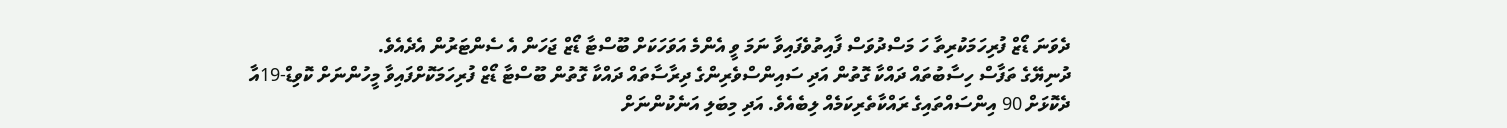ދެވަނަ ޑޯޒް ފުރިހަމަކުރިތާ ހަ މަސްދުވަސް ފާއިތުވެފައިވާ ނަމަ ވީ އެންމެ އަވަހަކަށް ބޫސްޓާ ޑޯޒް ޖަހަން އެ ސެންޓަރުން އެދެއެވެ.
ދުނިޔޭގެ ތަފާސް ހިސާބުތައް ދައްކާ ގޮތުން އަދި ސައިންސްވެރިންގެ ދިރާސާތައް ދައްކާ ގޮތުން ބޫސްޓާ ޑޯޒް ފުރިހަމަކޮށްފައިވާ މީހުންނަށް ކޮވިޑް-19އާ ދެކޮޅަށް 90 އިންސައްތައިގެ ރައްކާތެރިކަމެއް ލިބެއެވެ. އަދި މިބަލި އަނެކުންނަށް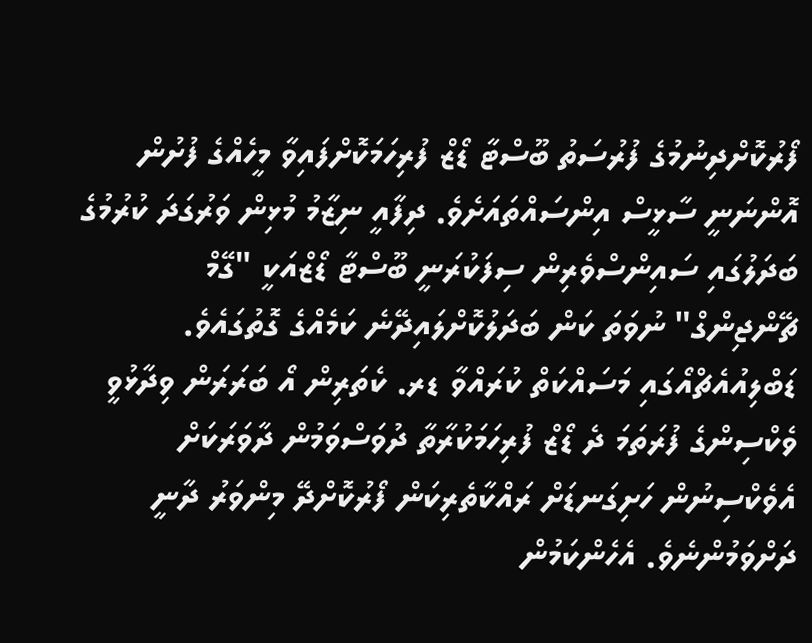ފޯރުކޮށްދިނުމުގެ ފުރުސަތު ބޫސްޓާ ޑޯޒް ފުރިހަމަކޮށްފައިވާ މީހެއްގެ ފުށުން އޮންނަނީ ސާޅީސް އިންސައްތައަށެވެ. ދިފާއީ ނިޒާމު މުޅިން ވަރުގަދަ ކުރުމުގެ ބަދަލުގައި ސައިންސްވެރިން ސިފަކުރަނީ ބޫސްޓާ ޑޯޒްއަކީ "ގޭމް ޗޭންޖިންގް" ނުވަތަ ކަން ބަދަލުކޮށްލައިދޭނެ ކަމެއްގެ ގޮތުގައެވެ.
ޑަބްލިއުއެޗްއޯގައި މަސައްކަތް ކުރައްވާ ޑރ. ކެތަރިން އޯ ބަރަރަން ވިދާޅުވީ ވެކްސިންގެ ފުރަތަމަ ދެ ޑޯޒް ފުރިހަމަކުރާތާ ދުވަސްވަމުން ދާވަރަކަށް އެވެކްސިނުން ހަށިގަނޑަށް ރައްކާތެރިކަން ފޯރުކޮށްދޭ މިންވަރު ދާނީ ދަށްވަމުންނެވެ. އެހެންކަމުން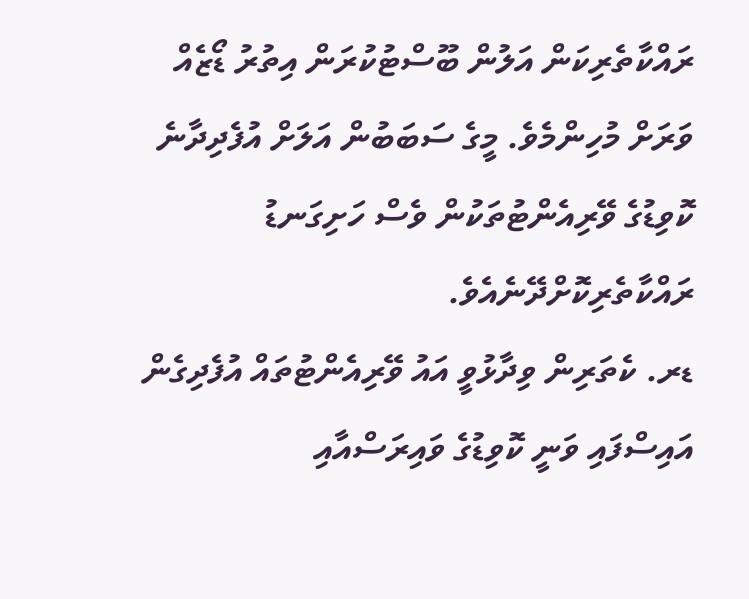ރައްކާތެރިކަން އަލުން ބޫސްޓުކުރަން އިތުރު ޑޯޒެއް ވަރަށް މުހިންމެވެ. މީގެ ސަބަބުން އަލަށް އުފެދިދާނެ ކޮވިޑުގެ ވޭރިއެންޓުތަކުން ވެސް ހަށިގަނޑު ރައްކާތެރިކޮށްދޭނެއެވެ.
ޑރ. ކެތަރިން ވިދާޅުވީ އައު ވޭރިއެންޓުތައް އުފެދިގެން އައިސްފައި ވަނީ ކޮވިޑުގެ ވައިރަސްއާއި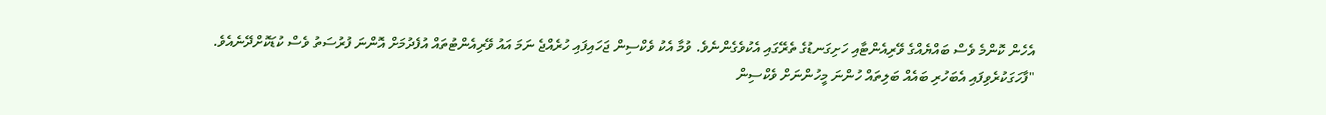އެހެން ކޮންމެ ވެސް ބައްޔެއްގެ ވޭރިއެންޓާއި ހަށިގަނޑުގެ ތެރޭގައި އެކުވެގެންނެވެ. ވުމާ އެކު ވެކްސިން ޖަހައިފައި ހުރެއްޖެ ނަމަ އައު ވޭރިއެންޓުތައް އުފެދުމަށް އޮންނަ ފުރުސަތު ވެސް ކުޑަކޮށްދޭނެއެވެ.
"ފާހަގަކުރެވިފައި އެބަހުރި ބައެއް ބަލިތައް ހުންނަ މީހުންނަށް ވެކްސިން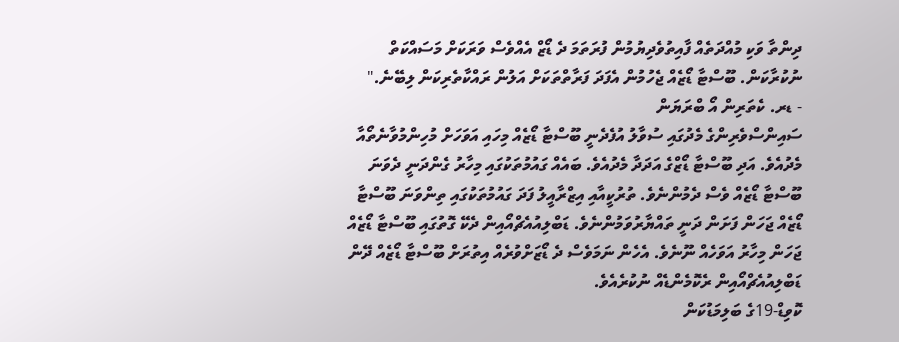ދިންތާ ވަކި މުއްދަތެއް ފާއިތުވެދިޔުމުން ފުރަތަމަ ދެ ޑޯޒް އެއްވެސް ވަރަކަށް މަސައްކަތް ނުކުރާކަން. ބޫސްޓާ ޑޯޒެއް ޖެހުމުން އެފަދަ ފަރާތްތަކަށް އަލުން ރައްކާތެރިކަން ލިބޭނެ."
- ޑރ. ކެތަރިން އޯ ބްރަޔަން
ސައިންސްވެރިންގެ މެދުގައި ސުވާލު އުފެދެނީ ބޫސްޓާ ޑޯޒެއް މިހައި އަވަހަށް މުހިންމުވާނެތޯއާ މެދުއެވެ. އަދި ބޫސްޓާ ޑޯޒްގެ އަދަދާ މެދުއެވެ. ބައެއް ގައުމުތަކުގައި މިހާރު ގެންދަނީ ދެވަނަ ބޫސްޓާ ޑޯޒެއް ވެސް ދެމުންނެވެ. ތުރުކީއާއި އިޒްރާއީލު ފަދަ ގައުމުތަކުގައި ތިންވަނަ ބޫސްޓާ ޑޯޒެއް ޖަހަން ފަށަން ދަނީ ތައްޔާރުވަމުންނެވެ. ޑަބްލިއުއެޗްއޯއިން ދެކޭ ގޮތުގައި ބޫސްޓާ ޑޯޒެއް ޖަހަން މިހާރު އަވަހެއް ނޫނެވެ. އެހެން ނަމަވެސް ދެ ޑޯޒަށްވުރެއް އިތުރަށް ބޫސްޓާ ޑޯޒެއް ދޭން ޑަބްލިއުއެޗްއޯއިން ރެކޮމެންޑެއް ނުކުރެއެވެ.
ކޮވިޑް-19ގެ ބަލިމަޑުކަން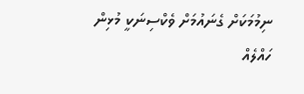ނިމުމަކަށް ގެނައުމަށް ވެކްސިނަކީ މުޅިން ހައްލެއް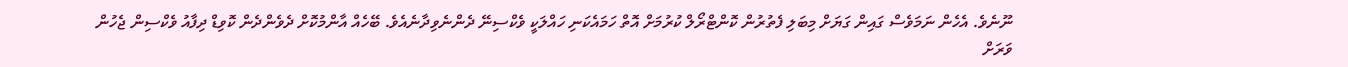ނޫނެވެ. އެހެން ނަމަވެސް ގައިން ގަޔަށް މިބަލި ފެތުރުން ކޮންޓްރޯލް ކުރުމަށް އޮތް ހަމައެކަނި ހައްލަކީ ވެކްސިނޭ ދެންނެވިދާނެއެވެ. ބޭހެއް އާންމުކޮށް ދެވެންދެން ކޮވިޑް ދިފާއު ވެކްސިން ޖެހުން ވަރަށް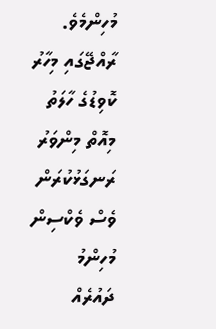މުހިންމެވެ. ރާއްޖޭގައި މިހާރު ކޮވިޑުގެ ހާލަތު މިއޮތް މިންވަރު ރަނގަޅުކުރަން ވެސް ވެކްސިން މުހިންމު ދައުރެއް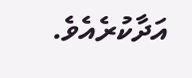އަދާކުރެއެވެ.